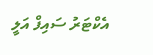އެކްޓަރު ސައިފް އަލީ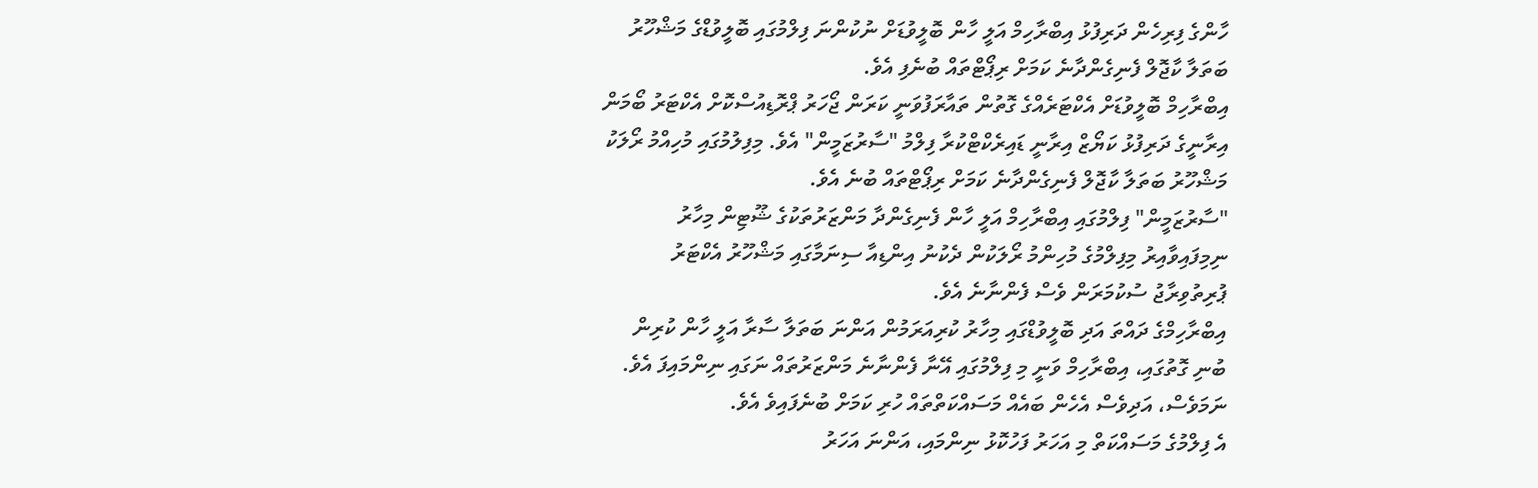ހާންގެ ފިރިހެން ދަރިފުޅު އިބްރާހިމް އަލީ ހާން ބޮލީވުޑަށް ނުކުންނަ ފިލްމުގައި ބޮލީވުޑްގެ މަޝްހޫރު ބަތަލާ ކާޖޮލް ފެނިގެންދާނެ ކަމަށް ރިޕޯޓްތައް ބުނެފި އެވެ.
އިބްރާހިމް ބޮލީވުޑަށް އެކްޓަރެއްގެ ގޮތުން ތައާރަފުވަނީ ކަރަން ޖޯހަރު ޕްރޮޑިއުސްކޮށް އެކްޓަރު ބޯމަން އިރާނީގެ ދަރިފުޅު ކަޔޯޒް އިރާނީ ޑައިރެކްޓްކުރާ ފިލްމު "ސާރުޒަމީން" އެވެ. މިފިލުމުގައި މުހިއްމު ރޯލަކު މަޝްހޫރު ބަތަލާ ކާޖޮލް ފެނިގެންދާނެ ކަމަށް ރިޕޯޓްތައް ބުނެ އެވެ.
"ސާރުޒަމީން" ފިލްމުގައި އިބްރާހިމް އަލީ ހާން ފެނިގެންދާ މަންޒަރުތަކުގެ ޝޫޓިން މިހާރު ނިމިފައިވާއިރު މިފިލްމުގެ މުހިންމު ރޯލަކުން ދެކުނު އިންޑިއާ ސިނަމާގައި މަޝްހޫރު އެކްޓަރު ޕުރިތުވިރާޖު ސުކުމަރަން ވެސް ފެންނާނެ އެވެ.
އިބްރާހިމްގެ ދައްތަ އަދި ބޮލީވުޑްގައި މިހާރު ކުރިއަރަމުން އަންނަ ބަތަލާ ސާރާ އަލީ ހާން ކުރިން ބުނި ގޮތުގައި، އިބްރާހިމް ވަނީ މި ފިލްމުގައި އޭނާ ފެންނާނެ މަންޒަރުތައް ނަގައި ނިންމައިފަ އެވެ. ނަމަވެސް، އަދިވެސް އެހެން ބައެއް މަސައްކަތްތައް ހުރި ކަމަށް ބުނެފައިވެ އެވެ.
އެ ފިލްމުގެ މަސައްކަތް މި އަހަރު ފަހުކޮޅު ނިންމައި، އަންނަ އަހަރު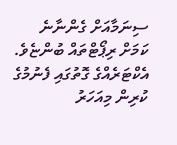ސިނަމާއަށް ގެންނާނެ ކަމަށް ރިޕޯޓްތައް ބުންޏެވެ.
އެކްޓަރެއްގެ ގޮތުގައި ފެނުމުގެ ކުރިން މިއަހަރު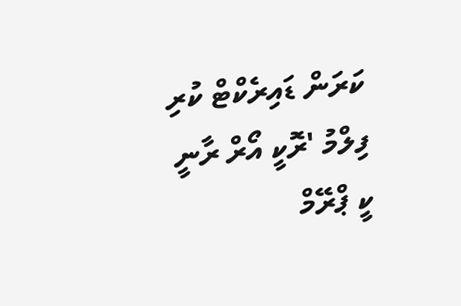ކަރަން ޑައިރެކްޓް ކުރި ފިލްމު 'ރޮކީ އޯރް ރާނީ ކީ ޕްރޭމް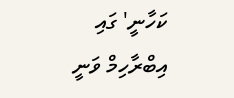ކަހާނީ' ގައި އިބްރާހިމް ވަނީ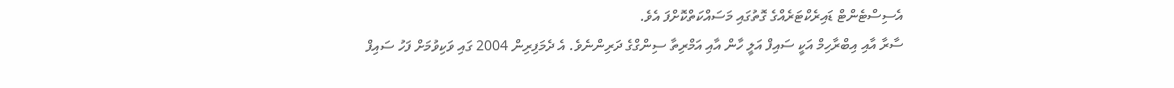އެސިސްޓެންޓް ޑައިރެކްޓަރެއްގެ ގޮތުގައި މަސައްކަތްކޮށްފަ އެވެ.
ސާރާ އާއި އިބްރާހިމް އަކީ ސައިފް އަލީ ހާން އާއި އަމްރިތާ ސިންގްގެ ދަރިންނެވެ. އެ ދެމަފިރިން 2004 ގައި ވަކިވުމަށް ފަހު ސައިފް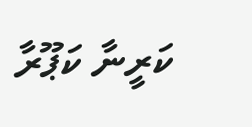ކަރީނާ ކަޕޫރާ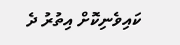ކައިވެނިކޮށް އިތުރު ދެ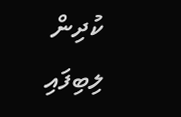ކުދިން ލިބިފައި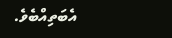އެބަތިއްބެވެ.